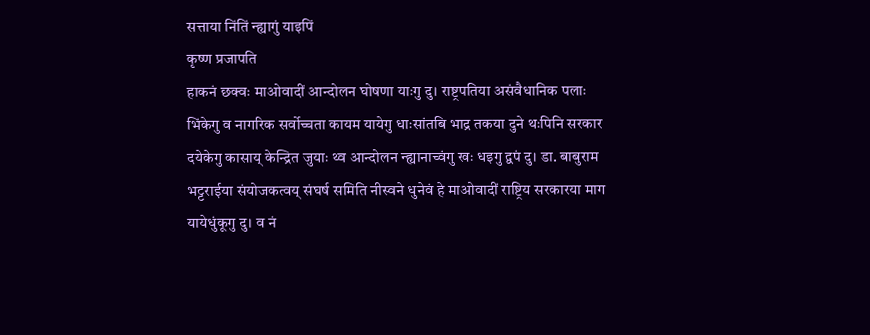सत्ताया निंतिं न्ह्यागुं याइपिं
कृष्ण प्रजापति
हाकनं छक्वः माओवादीं आन्दोलन घोषणा याःगु दु। राष्ट्रपतिया असंवैधानिक पलाः भिंकेगु व नागरिक सर्वोच्चता कायम यायेगु धाःसांतबि भाद्र तकया दुने थःपिनि सरकार दयेकेगु कासाय् केन्द्रित जुयाः थ्व आन्दोलन न्ह्यानाच्वंगु खः धइगु द्वपं दु। डा. बाबुराम भट्टराईया संयोजकत्वय् संघर्ष समिति नीस्वने धुनेवं हे माओवादीं राष्ट्रिय सरकारया माग यायेधुंकूगु दु। व नं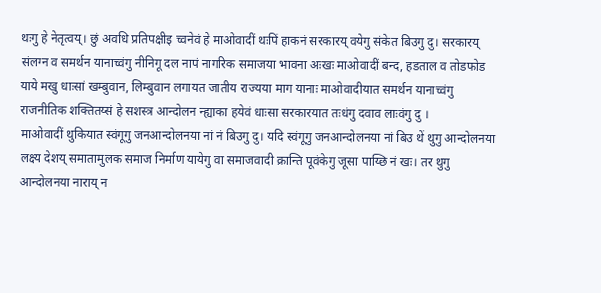थःगु हे नेतृत्वय्। छुं अवधि प्रतिपक्षीइ च्वनेवं हे माओवादीं थःपिं हाकनं सरकारय् वयेगु संकेत बिउगु दु। सरकारय् संलग्न व समर्थन यानाच्वंगु नीनिगू दल नापं नागरिक समाजया भावना अःखः माओवादीं बन्द, हडताल व तोडफोड याये मखु धाःसां खम्बुवान, लिम्बुवान लगायत जातीय राज्यया माग यानाः माओवादीयात समर्थन यानाच्वंगु राजनीतिक शक्तितय्सं हे सशस्त्र आन्दोलन न्ह्याका हयेवं धाःसा सरकारयात तःधंगु दवाव लाःवंगु दु ।
माओवादीं थुकियात स्वंगूगु जनआन्दोलनया नां नं बिउगु दु। यदि स्वंगूगु जनआन्दोलनया नां बिउ थें थुगु आन्दोलनया लक्ष्य देशय् समातामुलक समाज निर्माण यायेगु वा समाजवादी क्रान्ति पूवंकेगु जूसा पाय्छि नं खः। तर थुगु आन्दोलनया नाराय् न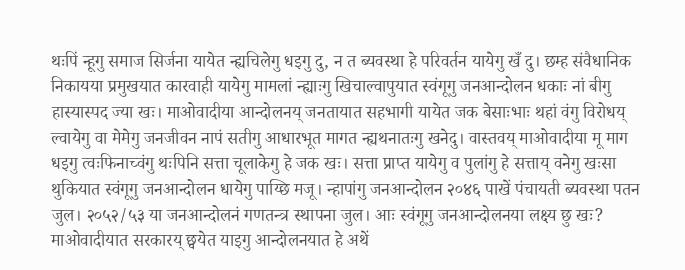थःपिं न्हूगु समाज सिर्जना यायेत न्ह्यचिलेगु धइगु दु, न त ब्यवस्था हे परिवर्तन यायेगु खँ दु। छम्ह संवैधानिक निकायया प्रमुखयात कारवाही यायेगु मामलां न्ह्याःगु खिचाल्वापुयात स्वंगूगु जनआन्दोलन धकाः नां बीगु हास्यास्पद ज्या खः। माओवादीया आन्दोलनय् जनतायात सहभागी यायेत जक बेसाःभाः थहां वंगु विरोधय् ल्वायेगु वा मेमेगु जनजीवन नापं सतीगु आधारभूत मागत न्ह्यथनातःगु खनेदु। वास्तवय् माओवादीया मू माग धइगु त्वःफिनाच्वंगु थःपिनि सत्ता चूलाकेगु हे जक खः। सत्ता प्राप्त यायेगु व पुलांगु हे सत्ताय् वनेगु खःसा थुकियात स्वंगूगु जनआन्दोलन धायेगु पाय्छि मजू। न्हापांगु जनआन्दोलन २०४६ पाखें पंचायती ब्यवस्था पतन जुल। २०५२/५३ या जनआन्दोलनं गणतन्त्र स्थापना जुल। आः स्वंगूगु जनआन्दोलनया लक्ष्य छु खः? माओवादीयात सरकारय् छ्वयेत याइगु आन्दोलनयात हे अथें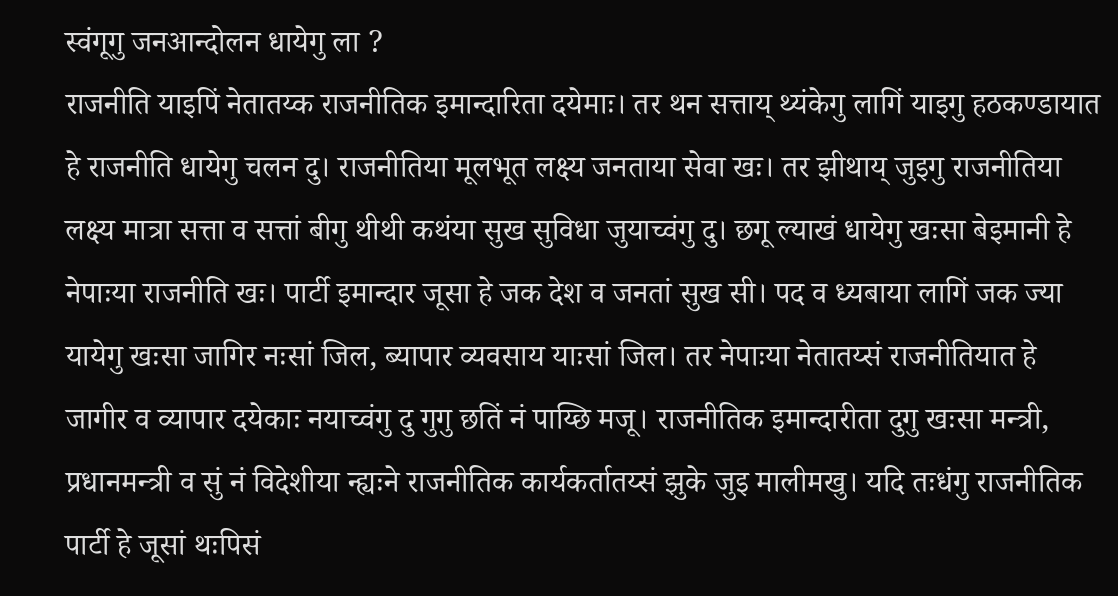स्वंगूगु जनआन्दोलन धायेगु ला ?
राजनीति याइपिं नेतातय्क राजनीतिक इमान्दारिता दयेमाः। तर थन सत्ताय् थ्यंकेगु लागिं याइगु हठकण्डायात हे राजनीति धायेगु चलन दु। राजनीतिया मूलभूत लक्ष्य जनताया सेवा खः। तर झीथाय् जुइगु राजनीतिया लक्ष्य मात्रा सत्ता व सत्तां बीगु थीथी कथंया सुख सुविधा जुयाच्वंगु दु। छगू ल्याखं धायेगु खःसा बेइमानी हे नेपाःया राजनीति खः। पार्टी इमान्दार जूसा हे जक देश व जनतां सुख सी। पद व ध्यबाया लागिं जक ज्या यायेगु खःसा जागिर नःसां जिल, ब्यापार व्यवसाय याःसां जिल। तर नेपाःया नेतातय्सं राजनीतियात हे जागीर व व्यापार दयेकाः नयाच्वंगु दु गुगु छतिं नं पाय्छि मजू। राजनीतिक इमान्दारीता दुगु खःसा मन्त्री, प्रधानमन्त्री व सुं नं विदेशीया न्ह्यःने राजनीतिक कार्यकर्तातय्सं झुके जुइ मालीमखु। यदि तःधंगु राजनीतिक पार्टी हे जूसां थःपिसं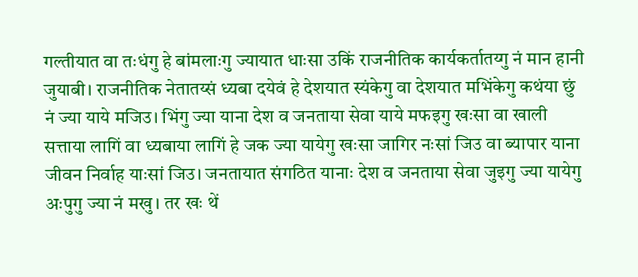गल्तीयात वा तःधंगु हे बांमलाःगु ज्यायात धाःसा उकिं राजनीतिक कार्यकर्तातय्गु नं मान हानी जुयाबी। राजनीतिक नेतातय्सं ध्यबा दयेवं हे देशयात स्यंकेगु वा देशयात मभिंकेगु कथंया छुं नं ज्या याये मजिउ। भिंगु ज्या याना देश व जनताया सेवा याये मफइगु खःसा वा खाली सत्ताया लागिं वा ध्यबाया लागिं हे जक ज्या यायेगु खःसा जागिर नःसां जिउ वा ब्यापार याना जीवन निर्वाह याःसां जिउ। जनतायात संगठित यानाः देश व जनताया सेवा जुइगु ज्या यायेगु अःपुगु ज्या नं मखु। तर खः थें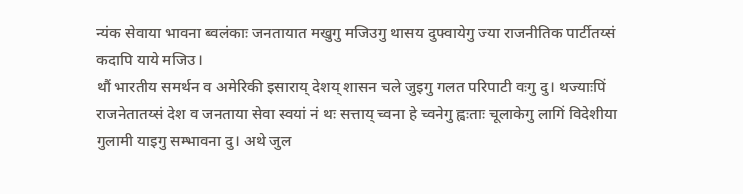न्यंक सेवाया भावना ब्वलंकाः जनतायात मखुगु मजिउगु थासय दुफ्वायेगु ज्या राजनीतिक पार्टीतय्सं कदापि याये मजिउ।
थौं भारतीय समर्थन व अमेरिकी इसाराय् देशय् शासन चले जुइगु गलत परिपाटी वःगु दु। थज्याःपिं राजनेतातय्सं देश व जनताया सेवा स्वयां नं थः सत्ताय् च्वना हे च्वनेगु ह्वःताः चूलाकेगु लागिं विदेशीया गुलामी याइगु सम्भावना दु। अथे जुल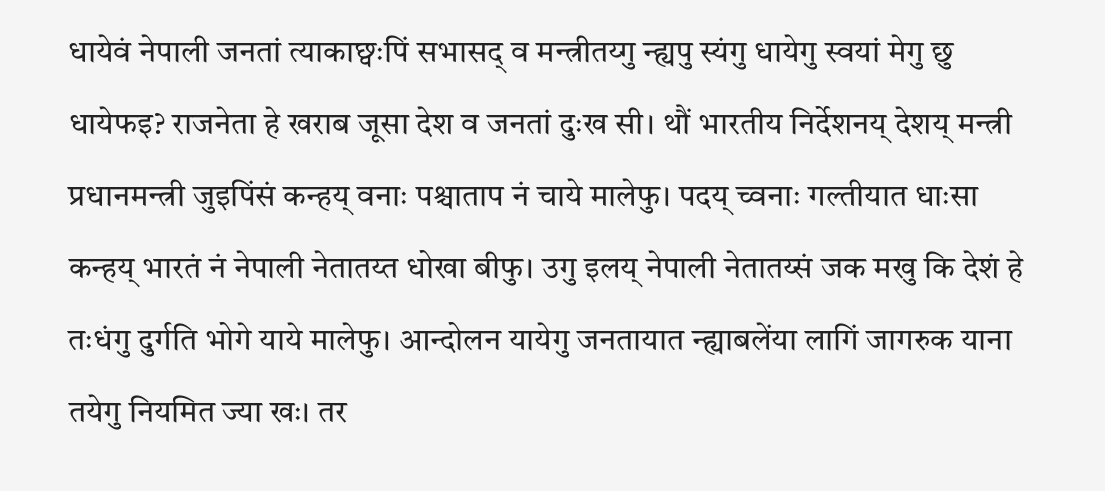धायेवं नेपाली जनतां त्याकाछ्वःपिं सभासद् व मन्त्रीतय्गु न्ह्यपु स्यंगु धायेगु स्वयां मेगु छु धायेफइ? राजनेता हे खराब जूसा देश व जनतां दुःख सी। थौं भारतीय निर्देशनय् देशय् मन्त्री प्रधानमन्त्री जुइपिंसं कन्हय् वनाः पश्चाताप नं चाये मालेफु। पदय् च्वनाः गल्तीयात धाःसा कन्हय् भारतं नं नेपाली नेतातय्त धोखा बीफु। उगु इलय् नेपाली नेतातय्सं जक मखु कि देशं हे तःधंगु दुर्गति भोगे याये मालेफु। आन्दोलन यायेगु जनतायात न्ह्याबलेंया लागिं जागरुक याना तयेगु नियमित ज्या खः। तर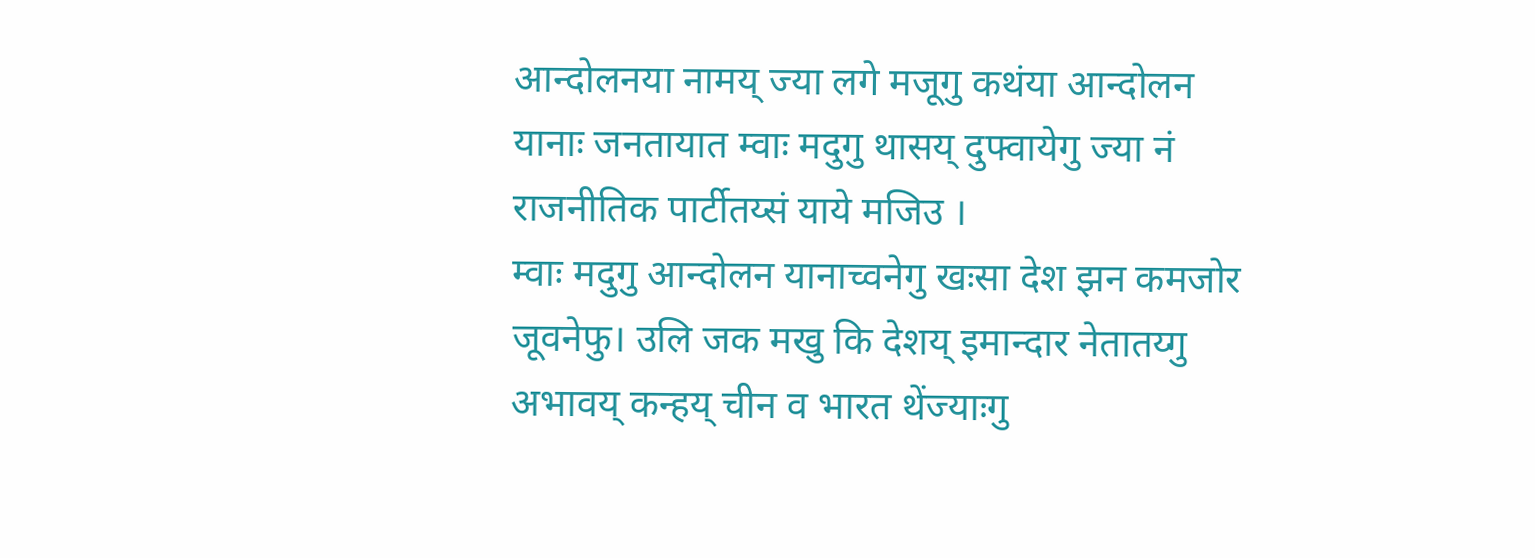आन्दोलनया नामय् ज्या लगे मजूगु कथंया आन्दोलन यानाः जनतायात म्वाः मदुगु थासय् दुफ्वायेगु ज्या नं राजनीतिक पार्टीतय्सं याये मजिउ ।
म्वाः मदुगु आन्दोलन यानाच्वनेगु खःसा देश झन कमजोर जूवनेफु। उलि जक मखु कि देशय् इमान्दार नेतातय्गु अभावय् कन्हय् चीन व भारत थेंज्याःगु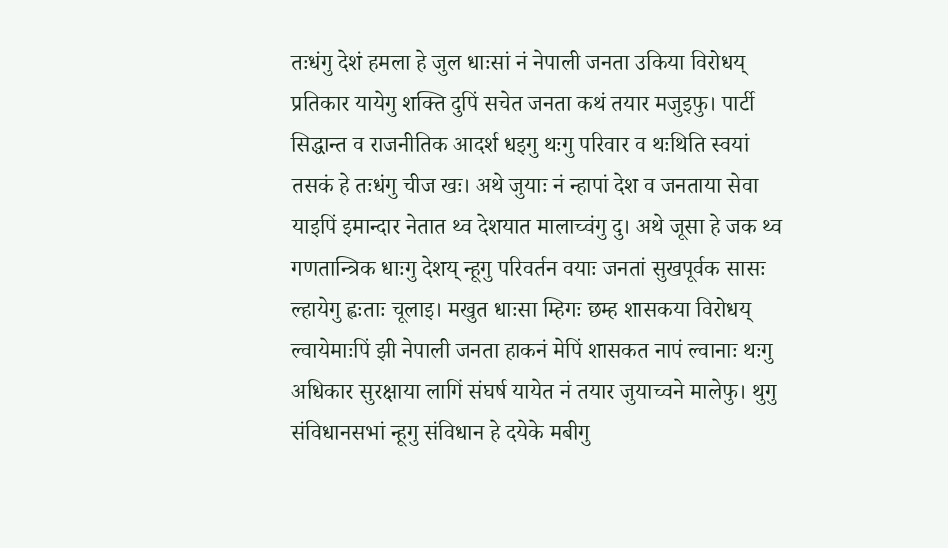तःधंगु देशं हमला हे जुल धाःसां नं नेपाली जनता उकिया विरोधय् प्रतिकार यायेगु शक्ति दुपिं सचेत जनता कथं तयार मजुइफु। पार्टी सिद्धान्त व राजनीतिक आदर्श धइगु थःगु परिवार व थःथिति स्वयां तसकं हे तःधंगु चीज खः। अथे जुयाः नं न्हापां देश व जनताया सेवा याइपिं इमान्दार नेतात थ्व देशयात मालाच्वंगु दु। अथे जूसा हे जक थ्व गणतान्त्रिक धाःगु देशय् न्हूगु परिवर्तन वयाः जनतां सुखपूर्वक सासः ल्हायेगु ह्वःताः चूलाइ। मखुत धाःसा म्हिगः छम्ह शासकया विरोधय् ल्वायेमाःपिं झी नेपाली जनता हाकनं मेपिं शासकत नापं ल्वानाः थःगु अधिकार सुरक्षाया लागिं संघर्ष यायेत नं तयार जुयाच्वने मालेफु। थुगु संविधानसभां न्हूगु संविधान हे दयेके मबीगु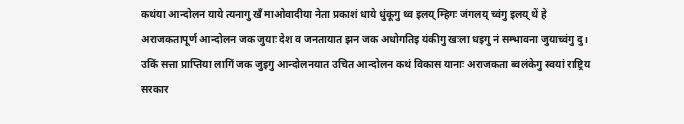कथंया आन्दोलन याये त्यनागु खँ माओवादीया नेता प्रकाशं धाये धुंकूगु थ्व इलय् म्हिगः जंगलय् च्वंगु इलय् थें हे अराजकतापूर्ण आन्दोलन जक जुयाः देश व जनतायात झन जक अधोगतिइ यंकीगु खःला धइगु नं सम्भावना जुयाच्वंगु दु। उकिं सत्ता प्राप्तिया लागिं जक जुइगु आन्दोलनयात उचित आन्दोलन कथं विकास यानाः अराजकता ब्वलंकेगु स्वयां राष्ट्रिय सरकार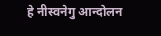हे नीस्वनेगु आन्दोलन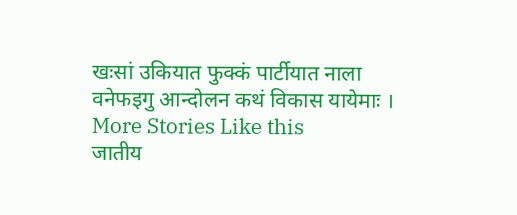खःसां उकियात फुक्कं पार्टीयात नाला वनेफइगु आन्दोलन कथं विकास यायेमाः ।
More Stories Like this
जातीय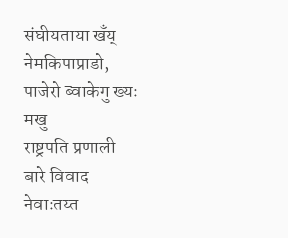संघीयताया खँय् नेमकिपाप्राडो, पाजेरो ब्वाकेगु ख्यः मखु
राष्ट्रपति प्रणाली बारे विवाद
नेवाःतय्त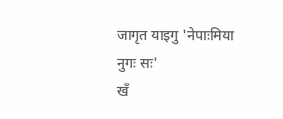जागृत याइगु 'नेपाःमिया नुगः सः'
खँ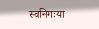स्वनिगःया